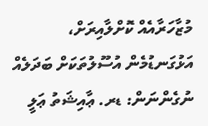މުޒާހަރާއެއް ކޮށްލާއިރަށް، އަޅުގަނޑުމެން އުސޫލުތަކަށް ބަދަލެއް ނުގެންނަން: ޑރ. ޢާއިޝަތު ޢަލީ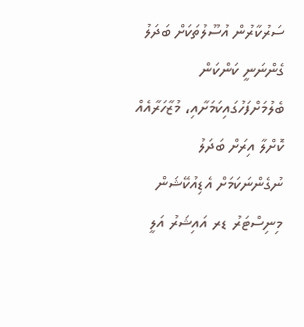ސަރުކާރުން އުސޫލުތަކަށް ބަދަލު ގެންނަނީ ކަންކަން ބެލުމަށްފަހުގައިކަމަށާއި، މުޒާހަރާއެއް ކޮށްލާ އިރަށް ބަދަލު ނުގެންނަކަމަށް އެޑިއުކޭޝަން މިނިސްޓަރު ޑރ އައިޝަރު އަލީ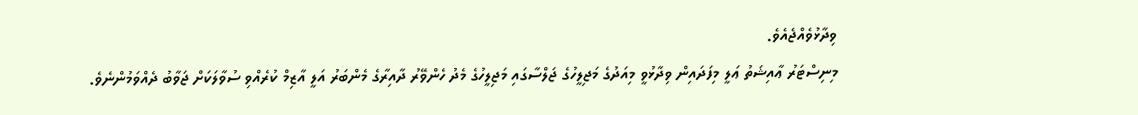ވިދާޅުވެއްޖެއެވެ.
މިނިސްޓަރު ޢާއިޝަތު ޢަލީ މިފަދައިން ވިދާޅުވީ މިއަދުގެ މަޖިލީހުގެ ޖަލްސާގައި މަޖިލީހުގެ މެދު ހެންވޭރު ދާއިރާގެ މެންބަރު އަލީ އާޒިމް ކުރެއްވި ސުވާލަކަށް ޖަވާބު ދެއްވަމުންނެވެ.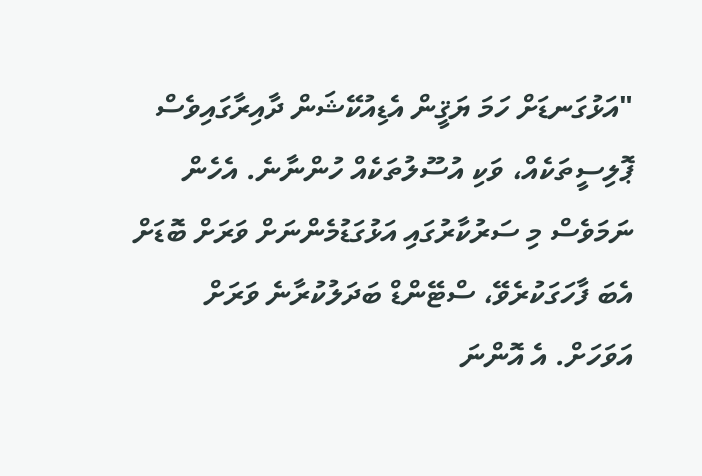"އަޅުގަނޑަށް ހަމަ ޔަޤީން އެޑިއުކޭޝަން ދާއިރާގައިވެސް ޕޮލިސީތަކެއް، ވަކި އުސޫލުތަކެއް ހުންނާނެ. އެހެން ނަމަވެސް މި ސަރުކާރުގައި އަޅުގަޑުމެންނަށް ވަރަށް ބޮޑަށް އެބަ ފާހަގަކުރެވޭ، ސްޓޭންޑް ބަދަލުކުރާނެ ވަރަށް އަވަހަށް. އެ އޮންނަ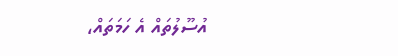އުސޫލުތައް އެ ހަމަތައް،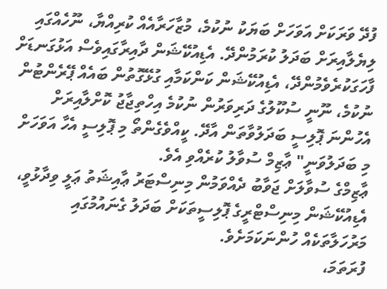ފުދޭ ވަރަކަށް އަވަހަށް ބަޔަކު ނުކުމެ، މުޒާހަރާއެއް ކުރިއްޔާ، ނޫހެއްގައި ލިޔެލާއިރަށް ބަދަލު ކުރަމުންދޭ. އެޑިއުކޭޝަން ދާއިރާގައިވެސް އަޅުގަނޑަށް ފާހަގަކުރެވެމުންދޭ، އެޑިއުކޭޝަން ކަންކަމާއި ގުޅޭގޮތުން ބައެއް ޕޭރެންޓުން ނުކުމެ، ނޫނީ ސުކޫލުގެ ދަރިވަރުން ނުކުމެ އިހްތިޖާޖު ކޮށްލާއިރަށް އެހުންނަ ޕޮލިސީ ބަދަލުވާތަން އާދޭ. ކީއްވެގެންތޯ މި ޕޮލިސީ އެހާ އަވަހަށް މި ބަދަލުވަނީ" ޢާޒިމް ސުވާލު ކުރެއްވި އެވެ.
ޢާޒިމްގެ ސުވާލަށް ޖަވާބު ދެއްވަމުން މިނިސްޓަރު ޢާއިޝަތު ޢަލީ ވިދާޅުވީ، އެޑިއުކޭޝަން މިނިސްޓްރީގެ ޕޮލިސީތަކަށް ބަދަލު ގެނައުމުގައި މަރުހަލާތަކެއް ހުންނަކަމަށެވެ.
ފުރަތަމަ،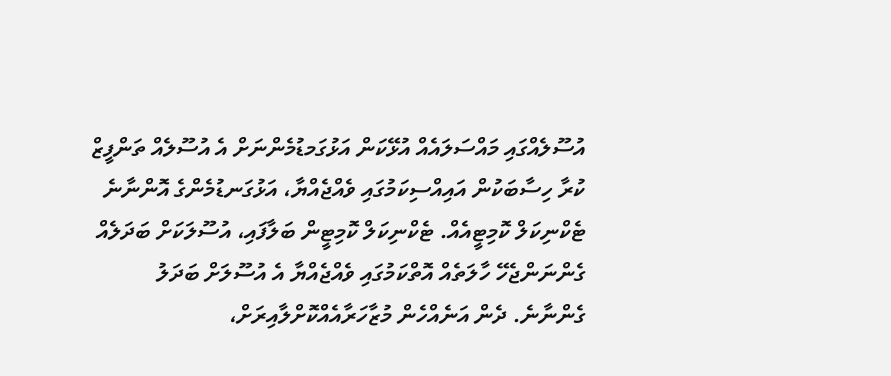އުސޫލެއްގައި މައްސަލައެއް އުޅޭކަން އަޅުގަމޑުމެންނަށް އެ އުސޫލެއް ތަންފީޒް ކުރާ ހިސާބަކުން އައިއްސިކަމުގައި ވެއްޖެއްޔާ، އަޅުގަނޑުމެންގެ އޮންނާނެ ޓެކްނިކަލް ކޮމިޓީއެއް. ޓެކްނިކަލް ކޮމިޓީން ބަލާފައި، އުސޫލަކަށް ބަދަލެއް ގެންނަންޖެހޭ ހާލަތެއް އޮތްކަމުގައި ވެއްޖެއްޔާ އެ އުސޫލަށް ބަދަލު ގެންނާނެ. ދެން އަނެއްހެން މުޒާހަރާއެއްކޮށްލާއިރަށް،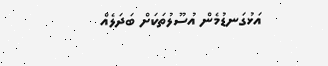އަޅުގަނޑުމެން އުސޫލުތަކަށް ބަދަލެއް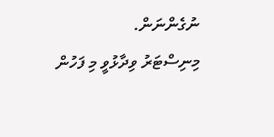ނުގެންނަން.
މިނިސްޓަރު ވިދާޅުވީ މި ފަހުން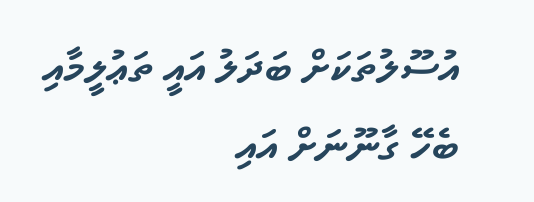އުސޫލުތަކަށް ބަދަލު އައީ ތަޢުލީމާއި ބެހޭ ގާނޫނަށް އައި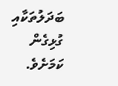ބަދަލުތަކާއި ގުޅިގެން ކަމަށެވެ.